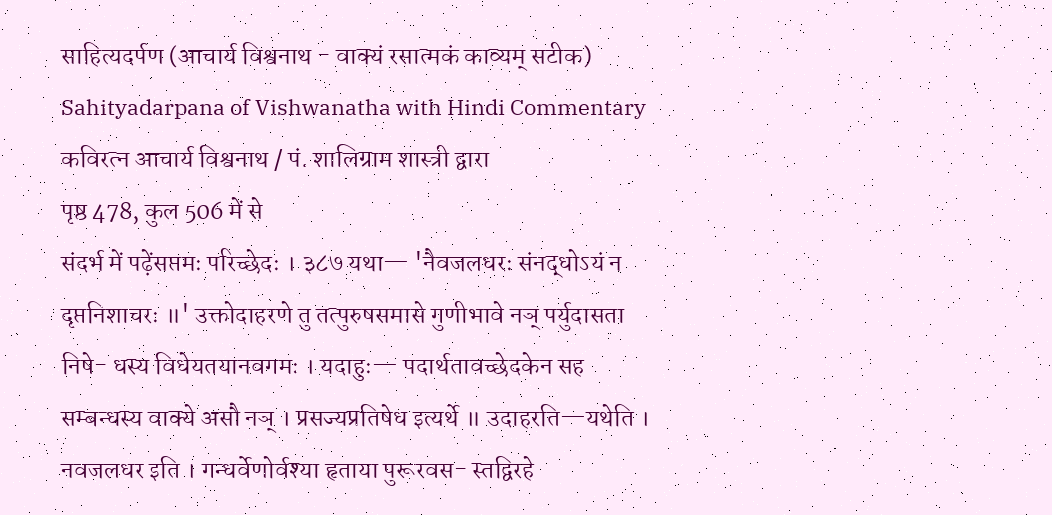साहित्यदर्पण (आचार्य विश्वनाथ - वाक्यं रसात्मकं काव्यम् सटीक)
Sahityadarpana of Vishwanatha with Hindi Commentary
कविरत्न आचार्य विश्वनाथ / पं. शालिग्राम शास्त्री द्वारा
पृष्ठ 478, कुल 506 में से
संदर्भ में पढ़ेंसप्तमः परिच्छेदः । ३८७ यथा— 'नैवजलधरः संनद्धोऽयं न दृप्तनिशाचरः ॥' उक्तोदाहरणे तु तत्पुरुषसमासे गुणीभावे नञ् पर्युदासता निषे- धस्य विधेयतयानवगमः । यदाहुः— पदार्थतावच्छेदकेन सह सम्बन्धस्य वाक्ये असौ नञ् । प्रसज्यप्रतिषेध इत्यर्थे ॥ उदाहरति—यथेति । नवजलधर इति । गन्धर्वेणोर्वश्या हृताया पुरूरवस- स्तद्विरहे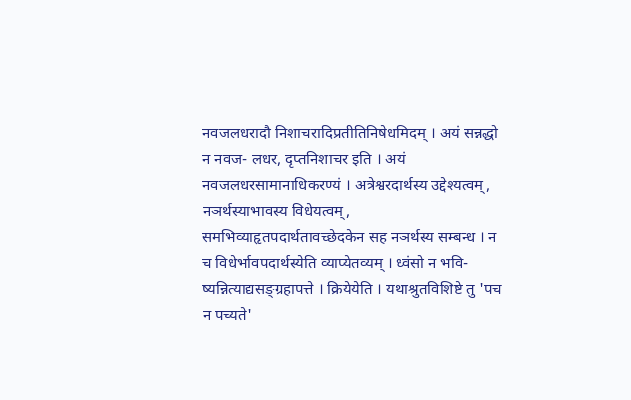नवजलधरादौ निशाचरादिप्रतीतिनिषेधमिदम् । अयं सन्नद्धो न नवज- लधर, दृप्तनिशाचर इति । अयं नवजलधरसामानाधिकरण्यं । अत्रेश्वरदार्थस्य उद्देश्यत्वम्, नञर्थस्याभावस्य विधेयत्वम्, समभिव्याहृतपदार्थतावच्छेदकेन सह नञर्थस्य सम्बन्ध । न च विधेर्भावपदार्थस्येति व्याप्येतव्यम् । ध्वंसो न भवि- ष्यन्नित्याद्यसङ्ग्रहापत्ते । क्रियेयेति । यथाश्रुतविशिष्टे तु 'पच न पच्यते'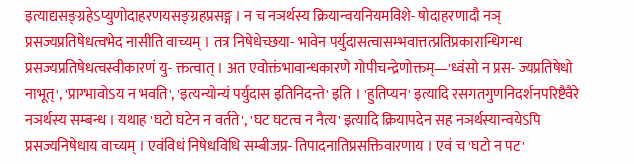इत्याद्यसङ्ग्रहेऽप्युणोदाहरणयसङ्ग्रहप्रसङ्ग । न च नञर्थस्य क्रियान्वयनियमविशे- षोदाहरणादौ नञ् प्रसज्यप्रतिषेधत्वभेद नासीति वाच्यम् । तत्र निषेधेच्छया- भावेन पर्युदासत्वासम्भवात्तत्प्रतिप्रकारान्धिगन्ध प्रसज्यप्रतिषेधत्वस्वीकारणं यु- क्तत्वात् । अत एवोक्तंभावान्धकारणे गोपीचन्द्रेणोक्तम्—'ध्वंसो न प्रस- ज्यप्रतिषेधो नाभूत्', 'प्राग्भावोऽय न भवति', 'इत्यन्योन्यं पर्युदास इतिनिदन्ते' इति । 'हुतिप्यन' इत्यादि रसगतगुणनिदर्शनपरिष्टैवैरे नञर्थस्य सम्बन्ध । यथाह 'घटो घटेन न वर्तते', 'घट घटत्व न नैत्य' इत्यादि क्रियापदेन सह नञर्थस्यान्वयेऽपि प्रसज्यनिषेधाय वाच्यम् । एवंविधं निषेधविधि सम्बीजप्र- तिपादनातिप्रसक्तिवारणाय । एवं च 'घटो न पट'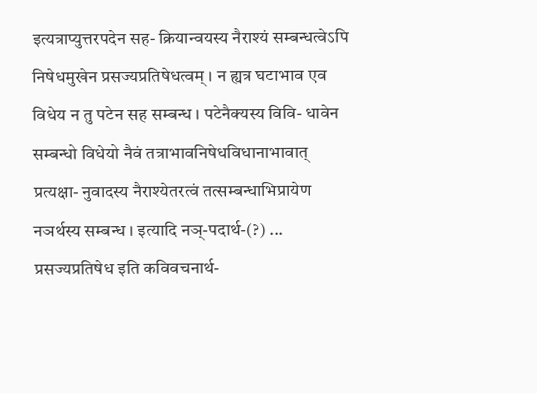इत्यत्राप्युत्तरपदेन सह- क्रियान्वयस्य नैराश्यं सम्बन्धत्वेऽपि निषेधमुखेन प्रसज्यप्रतिषेधत्वम् । न ह्यत्र घटाभाव एव विधेय न तु पटेन सह सम्बन्ध । पटेनैक्यस्य विवि- धावेन सम्बन्धो विधेयो नैवं तत्राभावनिषेधविधानाभावात् प्रत्यक्षा- नुवादस्य नैराश्येतरत्वं तत्सम्बन्धाभिप्रायेण नञर्थस्य सम्बन्ध । इत्यादि नञ्-पदार्थ-(?) ... प्रसज्यप्रतिषेध इति कविवचनार्थ-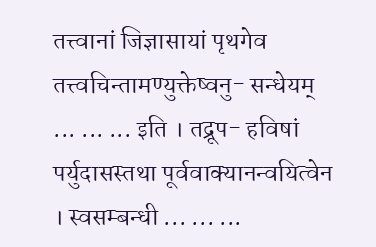तत्त्वानां जिज्ञासायां पृथगेव तत्त्वचिन्तामण्युक्तेष्वनु- सन्धेयम् ... ... ... इति । तद्रूप- हविषां पर्युदासस्तथा पूर्ववाक्यानन्वयित्वेन । स्वसम्बन्धी ... ... ...